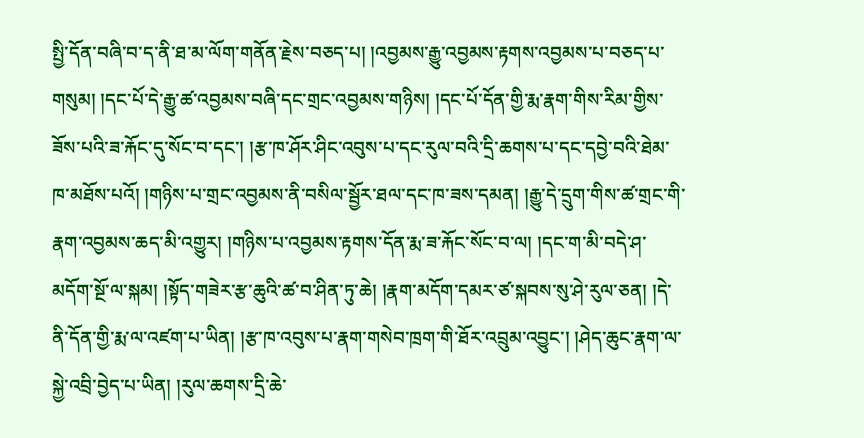སྤྱི་དོན་བཞི་བ་ད་ནི་ཐ་མ་ལོག་གནོན་རྗེས་བཅད་པ། །འབྱམས་རྒྱུ་འབྱམས་རྟགས་འབྱམས་པ་བཅད་པ་གསུམ། །དང་པོ་དེ་རྒྱུ་ཚ་འབྱམས་བཞི་དང་གྲང་འབྱམས་གཉིས། །དང་པོ་དོན་གྱི་རྨ་རྣག་གིས་རིམ་གྱིས་ཟོས་པའི་ཟ་རྐོང་དུ་སོང་བ་དང་། །རྩ་ཁ་ཤོར་ཤིང་འབུས་པ་དང་རུལ་བའི་དྲི་ཆགས་པ་དང་དབྱེ་བའི་ཐེམ་ཁ་མཐོས་པའོ། །གཉིས་པ་གྲང་འབྱམས་ནི་བསིལ་སྦྱོར་ཐལ་དང་ཁ་ཟས་དམན། །རྒྱུ་དེ་དྲུག་གིས་ཚ་གྲང་གི་རྣག་འབྱམས་ཆད་མི་འགྱུར། །གཉིས་པ་འབྱམས་རྟགས་དོན་རྨ་ཟ་རྐོང་སོང་བ་ལ། །དང་ག་མི་བདེ་ཤ་མདོག་སྔོ་ལ་སྐམ། །སྟོད་གཟེར་རྩ་ཆུའི་ཚ་བ་ཤིན་ཏུ་ཆེ། །རྣག་མདོག་དམར་ཙ་སྐབས་སུ་ཤེ་རུལ་ཅན། །དེ་ནི་དོན་གྱི་རྨ་ལ་འཛག་པ་ཡིན། །རྩ་ཁ་འབུས་པ་རྣག་གསེབ་ཁྲག་གི་ཐོར་འབྲུམ་འབྱུང་། །ཤེད་ཆུང་རྣག་ལ་སྐྱེ་འབྲི་བྱེད་པ་ཡིན། །རུལ་ཆགས་དྲི་ཆེ་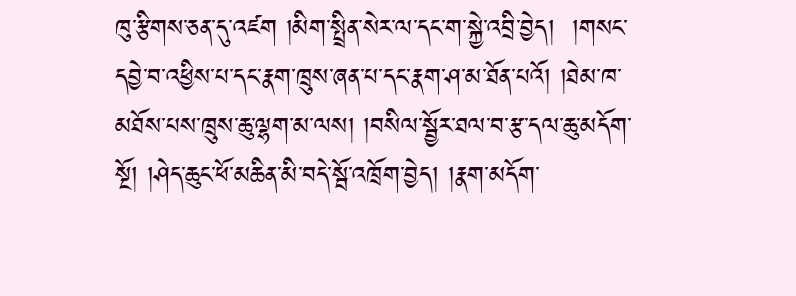ཁུ་རྩིགས་ཅན་དུ་འཛག །མིག་སྤྲིན་སེར་ལ་དང་ག་སྐྱེ་འབྲི་བྱེད།  །གསང་དབྱེ་བ་འཕྱིས་པ་དང་རྣག་ཁྲུས་ཞན་པ་དང་རྣག་ཤ་མ་ཐོན་པའོ། །ཐེམ་ཁ་མཐོས་པས་ཁྲུས་ཆུ་ལྷག་མ་ལས། །བསིལ་སྦྱོར་ཐལ་བ་རྩ་དལ་ཆུ་མདོག་སྔོ། །ཤེད་ཆུང་ཕོ་མཆིན་མི་བདེ་སྦོ་འཁྲོག་བྱེད། །རྣག་མདོག་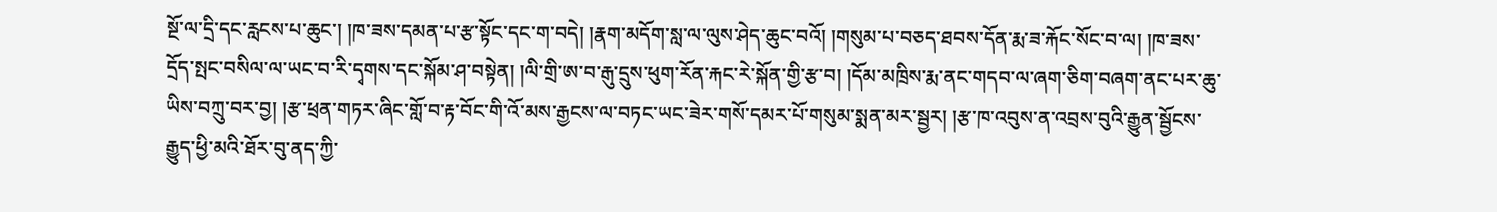སྔོ་ལ་དྲི་དང་རླངས་པ་ཆུང་། །ཁ་ཟས་དམན་པ་རྩ་སྟོང་དང་ག་བདེ། །རྣག་མདོག་སླ་ལ་ལུས་ཤེད་ཆུང་བའོ། །གསུམ་པ་བཅད་ཐབས་དོན་རྨ་ཟ་རྐོང་སོང་བ་ལ། །ཁ་ཟས་དྲོད་སྤང་བསིལ་ལ་ཡང་བ་རི་དྭགས་དང་སྐོམ་ཤ་བསྟེན། །ལི་གྲི་ཨ་བ་རྒུ་དྲུས་ཕུག་རོན་རྐང་རེ་སྐོན་གྱི་རྩ་བ། །དོམ་མཁྲིས་རྨ་ནང་གདབ་ལ་ཞག་ཅིག་བཞག་ནང་པར་ཆུ་ཡིས་བཀྲུ་བར་བྱ། །རྩ་ཕྲན་གཏར་ཞིང་གློ་བ་རྟ་བོང་གི་འོ་མས་རྒྱངས་ལ་བཏང་ཡང་ཟེར་གསོ་དམར་པོ་གསུམ་སྨན་མར་སྦྱར། །རྩ་ཁ་འབུས་ན་འབྲས་བུའི་རྒྱུན་སྦྱོངས་རྒྱུད་ཕྱི་མའི་ཐོར་བུ་ནད་ཀྱི་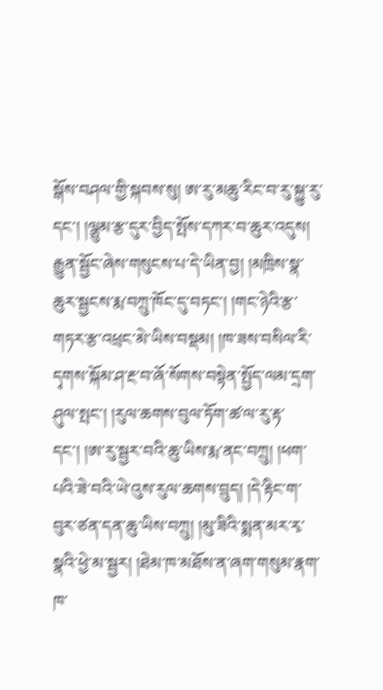སྒོས་བཤལ་གྱི་སྐབས་སུ། ཨ་རུ་མཆུ་རིང་བ་རུ་སྐྱུ་རུ་དང་། །ལྕུམ་རྩ་དུར་བྱིད་སྤོས་དཀར་བ་ཆུར་འདུས། རྒྱུན་སྦྱོང་ཞེས་གསུངས་པ་དེ་ཡིན་བྱ། །མཁྲིས་སྣ་ཆུར་སྦྱངས་རྨ་བཀྲུ་ཁོང་དུ་བཏང་། །གང་ཉེའི་རྩ་གཏར་རྩ་འཕྲང་མེ་ཡིས་བསྡམ། །ཁ་ཟས་བསིལ་རི་དྭགས་སྐོམ་ཤ་རྔ་བ་ཞོ་སོགས་བསྟེན་སྤྱོད་ལམ་དྲག་ཤུལ་སྤང་། །རུལ་ཆགས་བུལ་ཏོག་ཚ་ལ་རུ་རྟ་དང་། །ཨ་རུ་སྦྱར་བའི་ཆུ་ཡིས་རྨ་ནང་བཀྲུ། །ཕག་པའི་ཟེ་བའི་ཡེ་འུས་རུལ་ཆགས་བྲུད། །དེ་རྟིང་ག་བུར་ཙན་དན་ཆུ་ཡིས་བཀྲུ། །མུ་ཟིའི་སྨན་མར་རྭ་སྣའི་ཕྱེ་མ་སྦྱར། །ཐེམ་ཁ་མཐོས་ན་ཞག་གསུམ་རྣག་ཁ་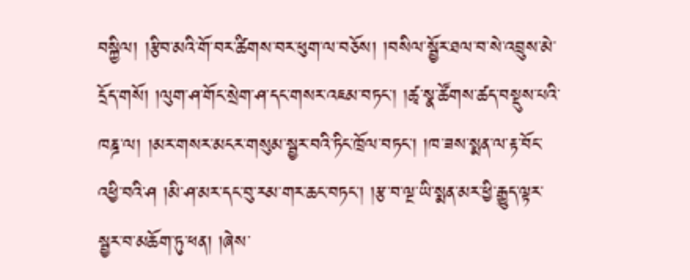བསྐྱིལ། །རྩིབ་མའི་གོ་བར་ཚིགས་བར་ཕུག་ལ་བཅོས། །བསིལ་སྦྱོར་ཐལ་བ་སེ་འབྲུས་མེ་དྲོད་གསོ། །ལུག་ཤ་གོང་སྲེག་ཤ་དང་གསར་འཇམ་བཏང་། །ཚྭ་སྣ་ཚོགས་ཚད་བསྡུས་པའི་ཁཎྜ་ལ། །མར་གསར་མངར་གསུམ་སྦྱར་བའི་ཏིང་ཁྲོལ་བཏང་། །ཁ་ཟས་སྨན་ལ་རྟ་བོང་འཕྱི་བའི་ཤ །མི་ཤ་མར་དང་བུ་རམ་གར་ཆང་བཏང་། །རྩ་བ་ལྔ་ཡི་སྨན་མར་ཕྱི་རྒྱུད་ལྟར་སྦྱར་བ་མཆོག་ཏུ་ཕན། །ཞེས་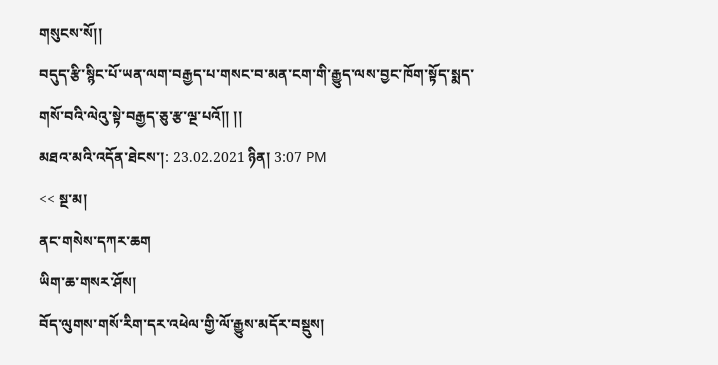གསུངས་སོ།།
བདུད་རྩི་སྙིང་པོ་ཡན་ལག་བརྒྱད་པ་གསང་བ་མན་ངག་གི་རྒྱུད་ལས་བྱང་ཁོག་སྟོད་སྨད་གསོ་བའི་ལེའུ་སྟེ་བརྒྱད་ཅུ་རྩ་ལྔ་པའོ།། །།
མཐའ་མའི་འདོན་ཐེངས་།: 23.02.2021 ཉིན། 3:07 PM
<< སྔ་མ།
ནང་གསེས་དཀར་ཆག
ཡིག་ཆ་གསར་ཤོས།
བོད་ལུགས་གསོ་རིག་དར་འཕེལ་གྱི་ལོ་རྒྱུས་མདོར་བསྡུས།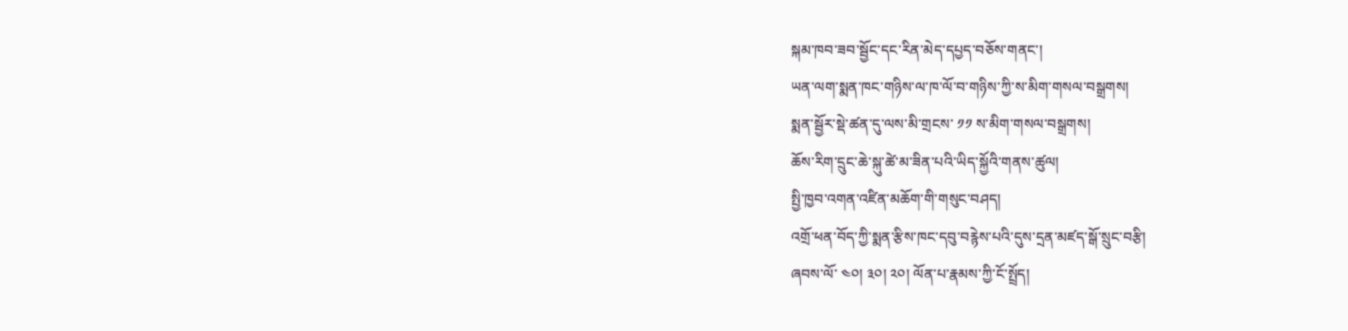སྐམ་ཁབ་ཟབ་སྦྱོང་དང་རིན་མེད་དཔྱད་བཅོས་གནང་།
ཡན་ལག་སྨན་ཁང་གཉིས་ལ་ཁ་ལོ་བ་གཉིས་ཀྱི་ས་མིག་གསལ་བསྒྲགས།
སྨན་སྦྱོར་སྡེ་ཚན་དུ་ལས་མི་གྲངས་ ༡༡ ས་མིག་གསལ་བསྒྲགས།
ཆོས་རིག་དྲུང་ཆེ་སྐུ་ཚེ་མ་ཟིན་པའི་ཡིད་སྐྱོའི་གནས་ཚུལ།
སྤྱི་ཁྱབ་འགན་འཛིན་མཆོག་གི་གསུང་བཤད།
འགྲོ་ཕན་བོད་ཀྱི་སྨན་རྩིས་ཁང་དབུ་བརྙེས་པའི་དུས་དྲན་མཛད་སྒོ་སྲུང་བརྩི།
ཞབས་ལོ་ ༤༠། ༣༠། ༢༠། ལོན་པ་རྣམས་ཀྱི་ངོ་སྤྲོད།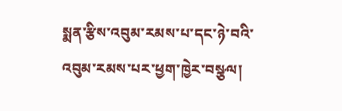སྨན་རྩིས་འབུམ་རམས་པ་དང་ཉེ་བའི་འབུམ་རམས་པར་ཕྱག་ཁྱེར་བསྩལ།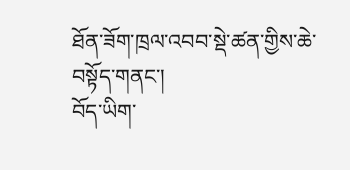ཐོན་ཟོག་ཁྲལ་འབབ་སྡེ་ཚན་གྱིས་ཆེ་བསྟོད་གནང་།
བོད་ཡིག་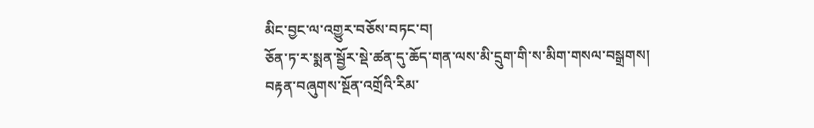མིང་བྱང་ལ་འགྱུར་བཅོས་བཏང་བ།
ཅོན་ཏ་ར་སྨན་སྦྱོར་སྡེ་ཚན་དུ་ཆོད་གན་ལས་མི་དྲུག་གི་ས་མིག་གསལ་བསྒྲགས།
བརྟན་བཞུགས་སྔོན་འགྲོའི་རིམ་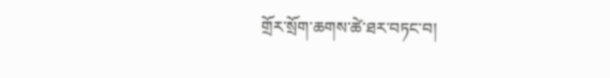གྲོར་སྲོག་ཆགས་ཚེ་ཐར་བཏང་བ།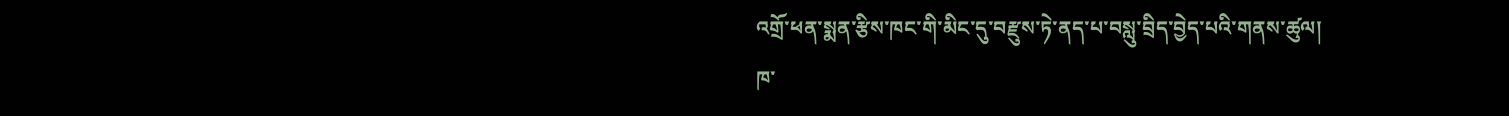འགྲོ་ཕན་སྨན་རྩིས་ཁང་གི་མིང་དུ་བརྫུས་ཏེ་ནད་པ་བསླུ་བྲིད་བྱེད་པའི་གནས་ཚུལ།
ཁ་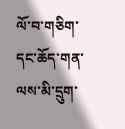ལོ་བ་གཅིག་དང་ཆོད་གན་ལས་མི་དྲུག་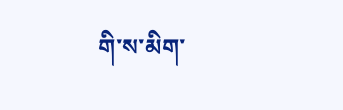གི་ས་མིག་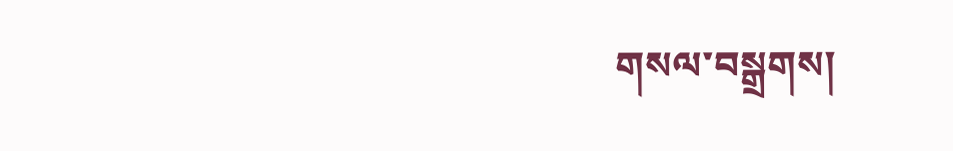གསལ་བསྒྲགས།